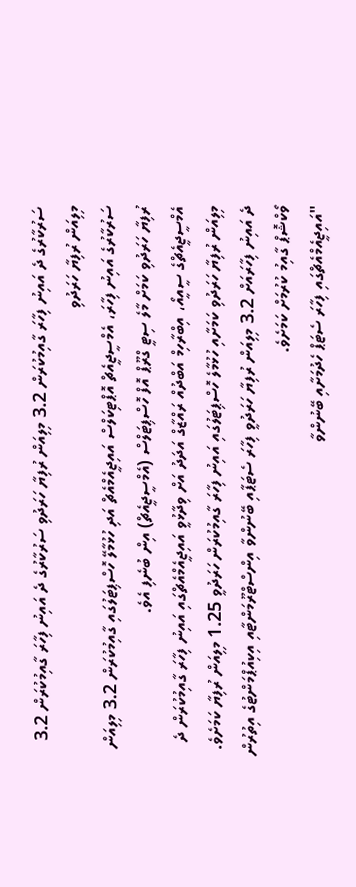ސަރުކާރުގެ ދެ އައިނު ފިހާރަ ގާއިމުކުރަން 3.2 މިލިއަން ރުފިޔާ ހަރަދުވި ސަރުކާރުގެ ދެ އައިނު ފިހާރަ ގާއިމުކުރަން 3.2 މިލިއަން ރުފިޔާ ހަރަދުވި
ސަރުކާރުގެ އައިނު ފިހާރަ، އެމްސީޖީއެޗް އޮޕްޓިކަލްސް އައިޖީއެމްއެޗް އަދި ހުޅުމާލޭ ހޮސްޕިޓަލުގައި ގާއިމުކުރަން 3.2 މިލިއަން ރުފިޔާ ހަރަދުވި ކަމަށް މާލެ ސިޓީ ގްރޫޕް އޮފް ހޮސްޕިޓަލްސް (އެމްސީޖީއެޗް) އިން ބުނެފި އެވެ.
އެމްސީޖީއެޗްގެ ސީއީއޯ، އިބްރާހިމް އަބްދުއް ރައްޒާގް އަދަދު އަށް ވިދާޅުވީ އައިޖީއެމްއެޗްގައި އައިނު ފިހާރަ ގާއިމުކުރަން ދެ މިލިއަން ރުފިޔާ ހަރަދުވި ކަމަށާއި ހުޅުމާލެ ހޮސްޕިޓަލުގައި އައިނު ފިހާރަ ގާއިމުކުރަން ހަރަދުވީ 1.25 މިލިއަން ރުފިޔާ ކަމަށެވެ.
ދެ އައިނު ފިހާރައަށް 3.2 މިލިއަން ރުފިޔާ ހަރަދުވީ ފިހާރަ ސެޓަޕާއި ބޭނުންވާ އިންސްޓްރޫމަންޓާއި އިކިއުޕްމަންޓުގެ އިތުރުން ވޯކްޝޮޕް ގާއިމު ކުރުމަށް ކަމަށެވެ.
"އައިޖީއެމްއެޗްގައި ފިހާރަ ސެޓަޕް ހެދުމަށާއި ބޭނުންވާ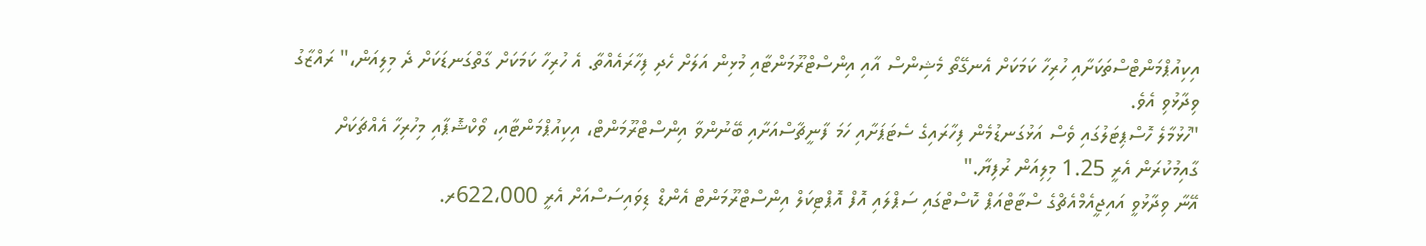އިކިއުޕްމަންޓްސްތަކަށާއި ހުރިހާ ކަމަކަށް އެނގޭތޯ މެޝިންސް އާއި އިންސްޓްރޫމަންޓާއި މުޅިން އަލަށް ހެދި ފިހާރައެއްތާ. އެ ހުރިހާ ކަމަކަށް ގާތްގަނޑަކަށް ދެ މިލިއަން،" ރައްޒާގު ވިދާޅުވި އެވެ.
"ހުޅުމާލެ ހޮސްޕިޓަލުގައި ވެސް އަޅުގަނޑުމެން ފިހާރައިގެ ސެޓަޕަށާއި ހަމަ ފާނީޗާސްއަށާއި ބޭނުންވާ އިންސްޓްރޫމަންޓް، އިކިއުޕްމަންޓާއި، ވޯކްޝޮޕާއި މިހުރިހާ އެއްޗަކަށް ގާއިމުކުރަން އެރީ 1.25 މިލިއަން ރުފިޔާ."
އޭނާ ވިދާޅުވީ އައިޖީއެމްއެޗްގެ ސްޓާޓްއަޕް ކޮސްޓްގައި ސަޕްލައި އޮފް އޮޕްޓިކަލް އިންސްޓްރޫމަންޓް އެންޑް ޑިވައިސަސްއަށް އެރީ 622،000ރ.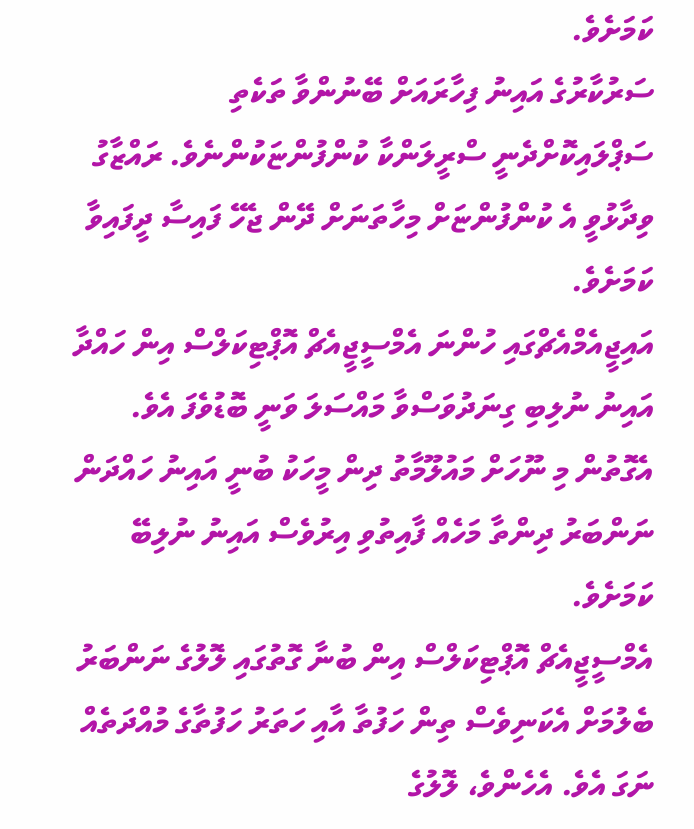ކަމަށެވެ.
ސަރުކާރުގެ އައިނު ފިހާރައަށް ބޭނުންވާ ތަކެތި ސަޕްލައިކޮށްދެނީ ސްރީލަންކާ ކުންފުންޏަކުންނެވެ. ރައްޒާގު ވިދާޅުވީ އެ ކުންފުންޏަށް މިހާތަނަށް ދޭން ޖެހޭ ފައިސާ ދީފައިވާ ކަމަށެވެ.
އައިޖީއެމްއެޗްގައި ހުންނަ އެމްސީޖީއެޗް އޮޕްޓިކަލްސް އިން ހައްދާ އައިނު ނުލިބި ގިނަދުވަސްވާ މައްސަލަ ވަނީ ބޮޑުވެފަ އެވެ. އެގޮތުން މި ނޫހަށް މައުލޫމާތު ދިން މީހަކު ބުނީ އައިނު ހައްދަން ނަންބަރު ދިންތާ މަހެއް ފާއިތުވި އިރުވެސް އައިނު ނުލިބޭ ކަމަށެވެ.
އެމްސީޖީއެޗް އޮޕްޓިކަލްސް އިން ބުނާ ގޮތުގައި ލޮލުގެ ނަންބަރު ބެލުމަށް އެކަނިވެސް ތިން ހަފުތާ އާއި ހަތަރު ހަފުތާގެ މުއްދަތެއް ނަގަ އެވެ. އެހެންވެ، ލޮލުގެ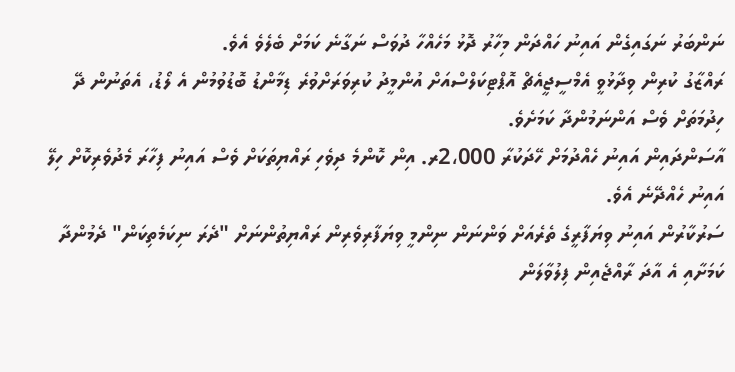ނަންބަރު ނަގައިގެން އައިނު ހައްދަން މިހާރު ދޮޅު މަހެއްހާ ދުވަސް ނަގާނެ ކަމަށް ބެލެވެ އެވެ.
ރައްޒާގު ކުރިން ވިދާޅުވީ އެމްސީޖީއެޗް އޮޕްޓިކަލްސްއަށް އުންމީދު ކުރިވަރަށްވުރެ ޑިމާންޑު ބޮޑުވުމުން އެ ލޯޑު، އެތަނުން ދޭ ހިދުމަތަށް ވެސް އަންނަމުންދާ ކަމަށެވެ.
އާސަންދައިން އައިނު ހެއްދުމަށް ހޭދަކުރާ 2،000ރ. އިން ކޮންމެ ދިވެހި ރައްޔިތަކަށް ވެސް އައިނު ފިހާރަ މެދުވެރިކޮށް ހިލޭ އައިނު ހެއްދޭނެ އެވެ.
ސަރުކާރުން އައިނު ވިޔަފާރީގެ ތެރެއަށް ވަންނަން ނިންމީ ވިޔަފާރިވެރިން ރައްޔިތުންނަށް "ދެރަ ނިކަމެތިކަން" ދެމުންދާ ކަމަށާއި އެ އާދަ ރާއްޖެއިން ފިލުވާލަން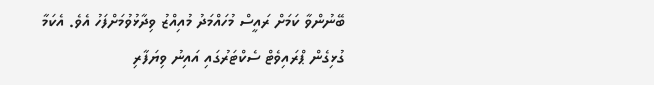ބޭނުންވާ ކަމަށް ރައީސް މުހައްމަދު މުއިއްޒު ވިދާޅުވުމަށްފަހު އެވެ. އެކަމާ ގުޅިގެން ޕްރައިވެޓް ސެކްޓަރުގައި އައިނު ވިޔަފާރި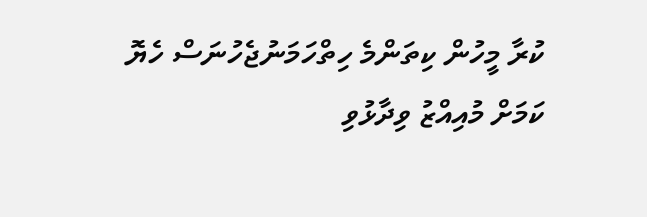ކުރާ މީހުން ކިތަންމެ ހިތްހަމަނުޖެހުނަސް ހެޔޮ ކަމަށް މުއިއްޒު ވިދާޅުވި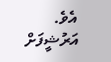އެވެ.
އަރުޝީފަށް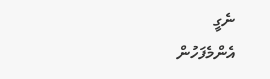ނެގީ
އެންމެފަހުން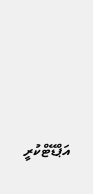އަޕްޑޭޓްކުރީ